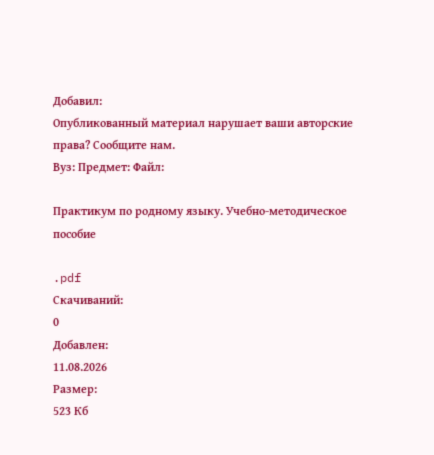Добавил:
Опубликованный материал нарушает ваши авторские права? Сообщите нам.
Вуз: Предмет: Файл:

Практикум по родному языку. Учебно-методическое пособие

.pdf
Скачиваний:
0
Добавлен:
11.08.2026
Размер:
523 Кб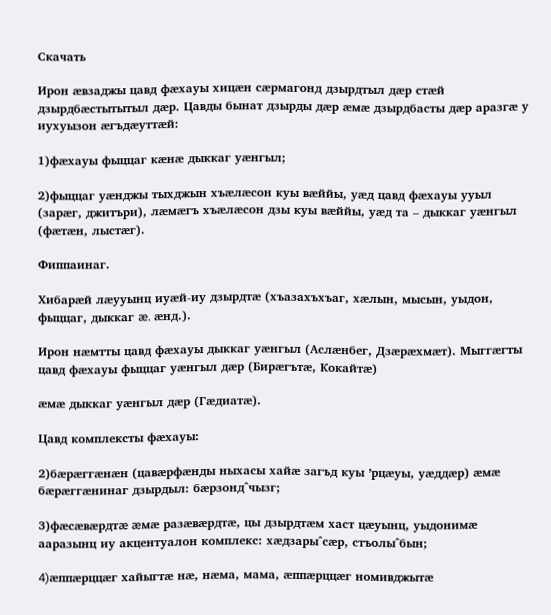Скачать

Ирон æвзаджы цавд фæхауы хицæн сæрмагонд дзырдтыл дæр стæй дзырдбæстытытыл дæр. Цавды бынат дзырды дæр æмæ дзырдбасты дæр аразгæ у иухуызон æгъдæуттæй:

1)фæхауы фыццаг кæнæ дыккаг уæнгыл;

2)фыццаг уæнджы тыхджын хъæлæсон куы вæййы, уæд цавд фæхауы ууыл (зарæг, джитъри), лæмæгъ хъæлæсон дзы куы вæййы, уæд та – дыккаг уæнгыл (фæтæн, лыстæг).

Фиппаинаг.

Хибарæй лæууынц иуæй-иу дзырдтæ (хъазахъхъаг, хæлын, мысын, уыдон, фыццаг, дыккаг æ. æнд.).

Ирон нæмтты цавд фæхауы дыккаг уæнгыл (Аслæнбег, Дзæрæхмæт). Мыггæгты цавд фæхауы фыццаг уæнгыл дæр (Бирæгътæ, Кокайтæ)

æмæ дыккаг уæнгыл дæр (Гæдиатæ).

Цавд комплексты фæхауы:

2)бæрæггæнæн (цавæрфæнды ныхасы хайæ загъд куы ’рцæуы, уæддæр) æмæ бæрæггæнинаг дзырдыл: бæрзондˆчызг;

3)фæсæвæрдтæ æмæ разæвæрдтæ, цы дзырдтæм хаст цæуынц, уыдонимæ ааразынц иу акцентуалон комплекс: хæдзарыˆсæр, стъолыˆбын;

4)æппæрццæг хайыгтæ нæ, нæма, мама, æппæрццæг номивджытæ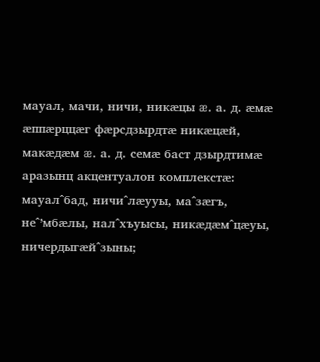мауал, мачи, ничи, никæцы æ. а. д. æмæ æппæрццæг фæрсдзырдтæ никæцæй, макæдæм æ. а. д. семæ баст дзырдтимæ аразынц акцентуалон комплекстæ: мауалˆбад, ничиˆлæууы, маˆзæгъ, неˆ’мбæлы, налˆхъуысы, никæдæмˆцæуы, ничердыгæйˆзыны;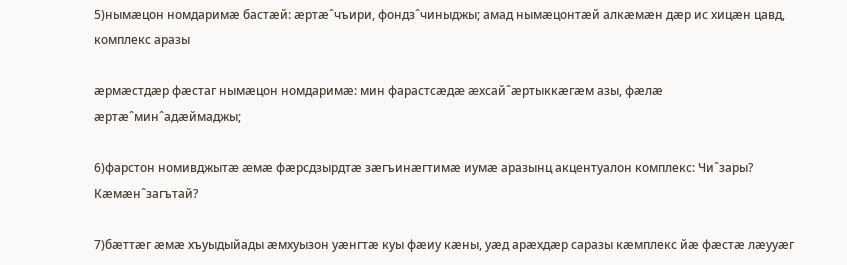5)нымæцон номдаримæ бастæй: æртæˆчъири, фондзˆчиныджы; амад нымæцонтæй алкæмæн дæр ис хицæн цавд, комплекс аразы

æрмæстдæр фæстаг нымæцон номдаримæ: мин фарастсæдæ æхсайˆæртыккæгæм азы, фæлæ æртæˆминˆадæймаджы;

6)фарстон номивджытæ æмæ фæрсдзырдтæ зæгъинæгтимæ иумæ аразынц акцентуалон комплекс: Чиˆзары? Кæмæнˆзагътай?

7)бæттæг æмæ хъуыдыйады æмхуызон уæнгтæ куы фæиу кæны, уæд арæхдæр саразы кæмплекс йæ фæстæ лæууæг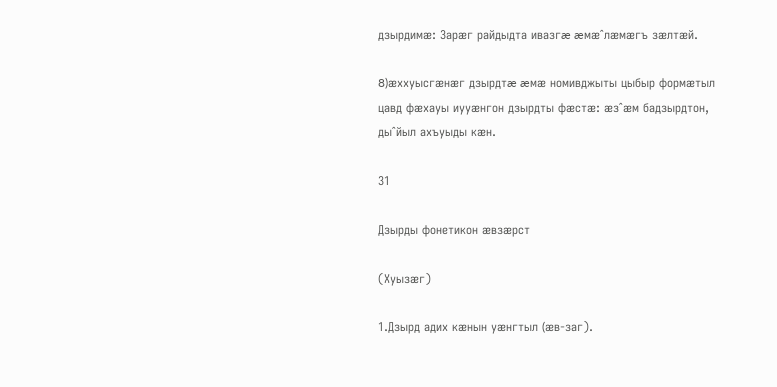дзырдимæ: Зарæг райдыдта ивазгæ æмæˆлæмæгъ зæлтæй.

8)æххуысгæнæг дзырдтæ æмæ номивджыты цыбыр формæтыл цавд фæхауы иууæнгон дзырдты фæстæ: æзˆæм бадзырдтон, дыˆйыл ахъуыды кæн.

31

Дзырды фонетикон æвзæрст

(Хуызæг)

1.Дзырд адих кæнын уæнгтыл (æв-заг).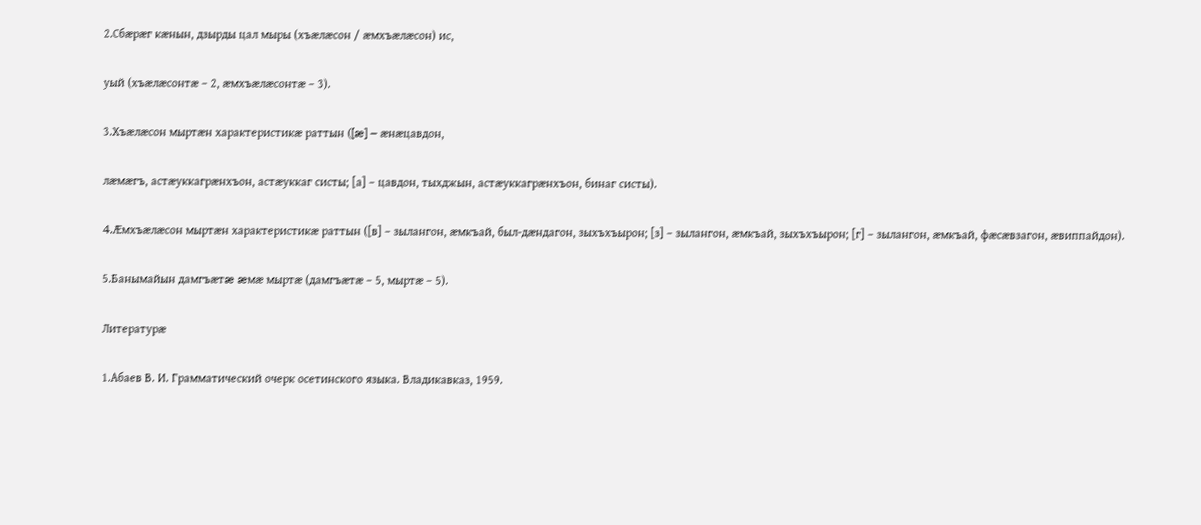2.Сбæрæг кæнын, дзырды цал мыры (хъæлæсон / æмхъæлæсон) ис,

уый (хъæлæсонтæ – 2, æмхъæлæсонтæ – 3).

3.Хъæлæсон мыртæн характеристикæ раттын ([æ] – æнæцавдон,

лæмæгъ, астæуккагрæнхъон, астæуккаг систы; [а] – цавдон, тыхджын, астæуккагрæнхъон, бинаг систы).

4.Æмхъæлæсон мыртæн характеристикæ раттын ([в] – зылангон, æмкъай, был-дæндагон, зыхъхъырон; [з] – зылангон, æмкъай, зыхъхъырон; [г] – зылангон, æмкъай, фæсæвзагон, æвиппайдон).

5.Банымайын дамгъæтæ æмæ мыртæ (дамгъæтæ – 5, мыртæ – 5).

Литературæ

1.Абаев В. И. Грамматический очерк осетинского языка. Владикавказ, 1959.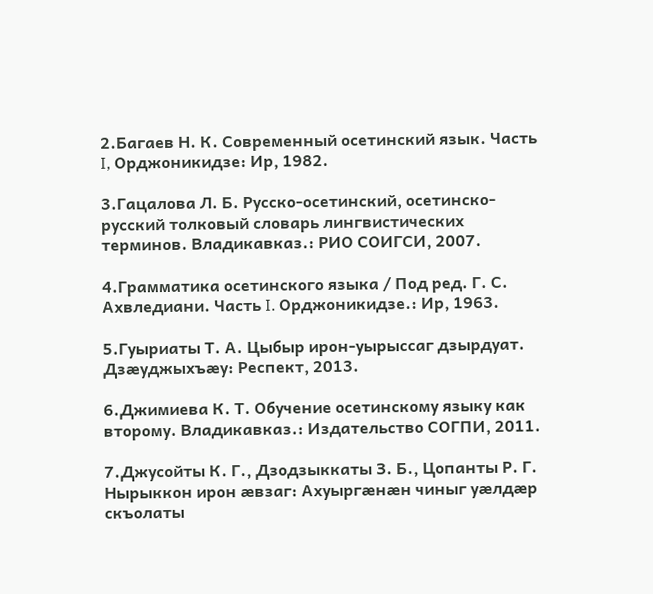2.Багаев Н. К. Современный осетинский язык. Часть I, Орджоникидзе: Ир, 1982.

3.Гацалова Л. Б. Русско-осетинский, осетинско-русский толковый словарь лингвистических терминов. Владикавказ.: РИО СОИГСИ, 2007.

4.Грамматика осетинского языка / Под ред. Г. С. Ахвледиани. Часть I. Орджоникидзе.: Ир, 1963.

5.Гуыриаты Т. А. Цыбыр ирон-уырыссаг дзырдуат. Дзæуджыхъæу: Респект, 2013.

6.Джимиева К. Т. Обучение осетинскому языку как второму. Владикавказ.: Издательство СОГПИ, 2011.

7.Джусойты К. Г., Дзодзыккаты З. Б., Цопанты Р. Г. Нырыккон ирон æвзаг: Ахуыргæнæн чиныг уæлдæр скъолаты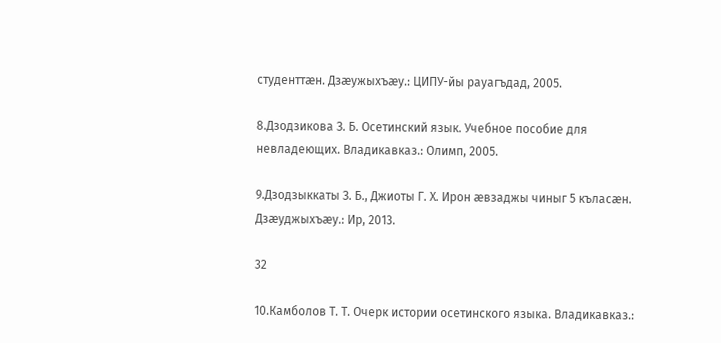студенттæн. Дзæужыхъæу.: ЦИПУ-йы рауагъдад, 2005.

8.Дзодзикова З. Б. Осетинский язык. Учебное пособие для невладеющих. Владикавказ.: Олимп, 2005.

9.Дзодзыккаты З. Б., Джиоты Г. Х. Ирон æвзаджы чиныг 5 къласæн. Дзæуджыхъæу.: Ир, 2013.

32

10.Камболов Т. Т. Очерк истории осетинского языка. Владикавказ.: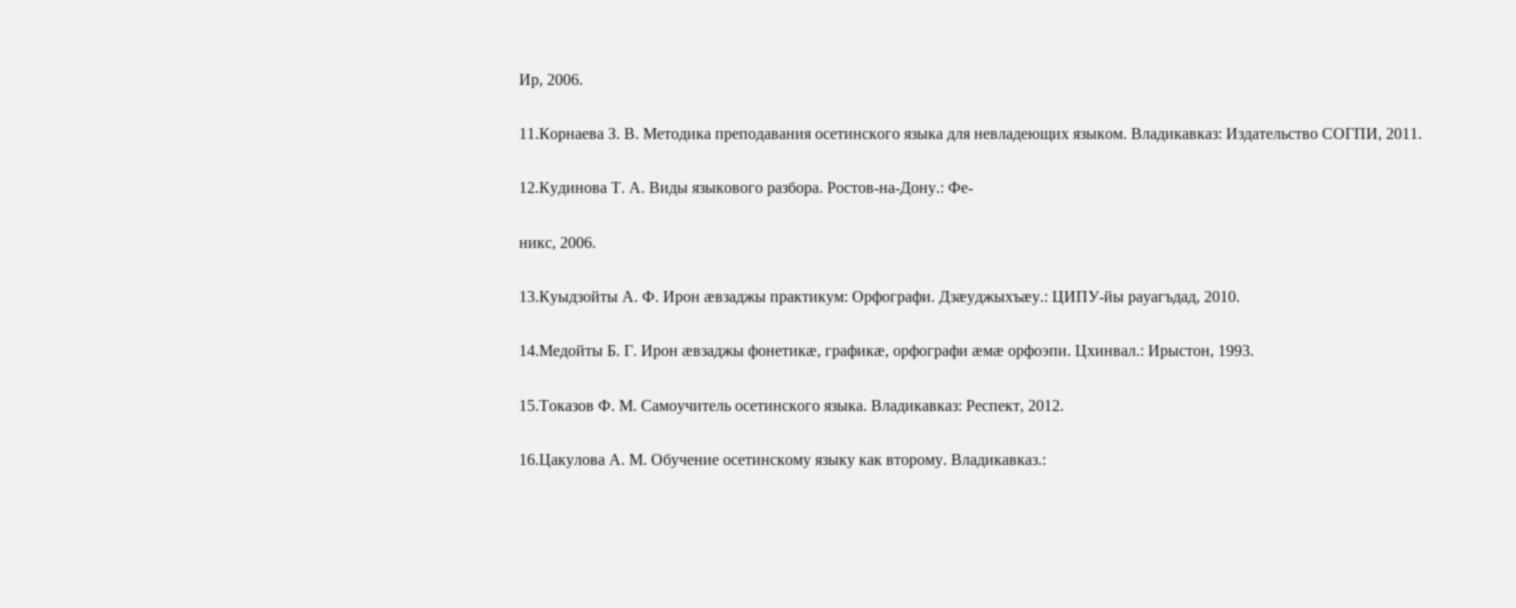Ир, 2006.

11.Корнаева З. В. Методика преподавания осетинского языка для невладеющих языком. Владикавказ: Издательство СОГПИ, 2011.

12.Кудинова Т. А. Виды языкового разбора. Ростов-на-Дону.: Фе-

никс, 2006.

13.Куыдзойты А. Ф. Ирон æвзаджы практикум: Орфографи. Дзæуджыхъæу.: ЦИПУ-йы рауагъдад, 2010.

14.Медойты Б. Г. Ирон æвзаджы фонетикæ, графикæ, орфографи æмæ орфоэпи. Цхинвал.: Ирыстон, 1993.

15.Токазов Ф. М. Самоучитель осетинского языка. Владикавказ: Респект, 2012.

16.Цакулова А. М. Обучение осетинскому языку как второму. Владикавказ.: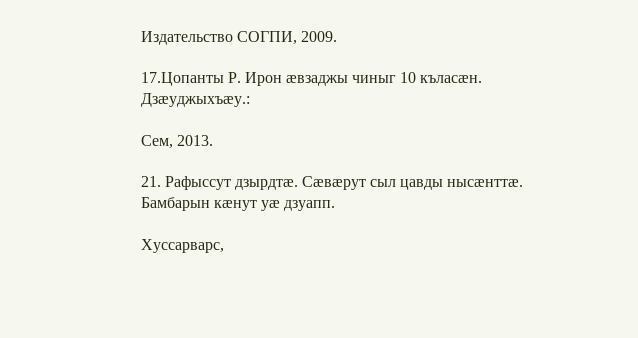Издательство СОГПИ, 2009.

17.Цопанты Р. Ирон æвзаджы чиныг 10 къласæн. Дзæуджыхъæу.:

Сем, 2013.

21. Рафыссут дзырдтæ. Сæвæрут сыл цавды нысæнттæ. Бамбарын кæнут уæ дзуапп.

Хуссарварс,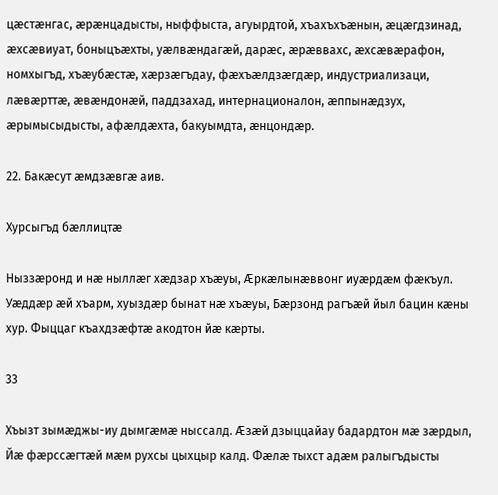цæстæнгас, æрæнцадысты, ныффыста, агуырдтой, хъахъхъæнын, æцæгдзинад, æхсæвиуат, боныцъæхты, уæлвæндагæй, дарæс, æрæввахс, æхсæвæрафон, номхыгъд, хъæубæстæ, хæрзæгъдау, фæхъæлдзæгдæр, индустриализаци, лæвæрттæ, æвæндонæй, паддзахад, интернационалон, æппынæдзух, æрымысыдысты, афæлдæхта, бакуымдта, æнцондæр.

22. Бакæсут æмдзæвгæ аив.

Хурсыгъд бæллицтæ

Ныззæронд и нæ ныллæг хæдзар хъæуы, Æркæлынæввонг иуæрдæм фæкъул. Уæддæр æй хъарм, хуыздæр бынат нæ хъæуы, Бæрзонд рагъæй йыл бацин кæны хур. Фыццаг къахдзæфтæ акодтон йæ кæрты.

33

Хъызт зымæджы-иу дымгæмæ ныссалд. Æзæй дзыццайау бадардтон мæ зæрдыл, Йæ фæрссæгтæй мæм рухсы цыхцыр калд. Фæлæ тыхст адæм ралыгъдысты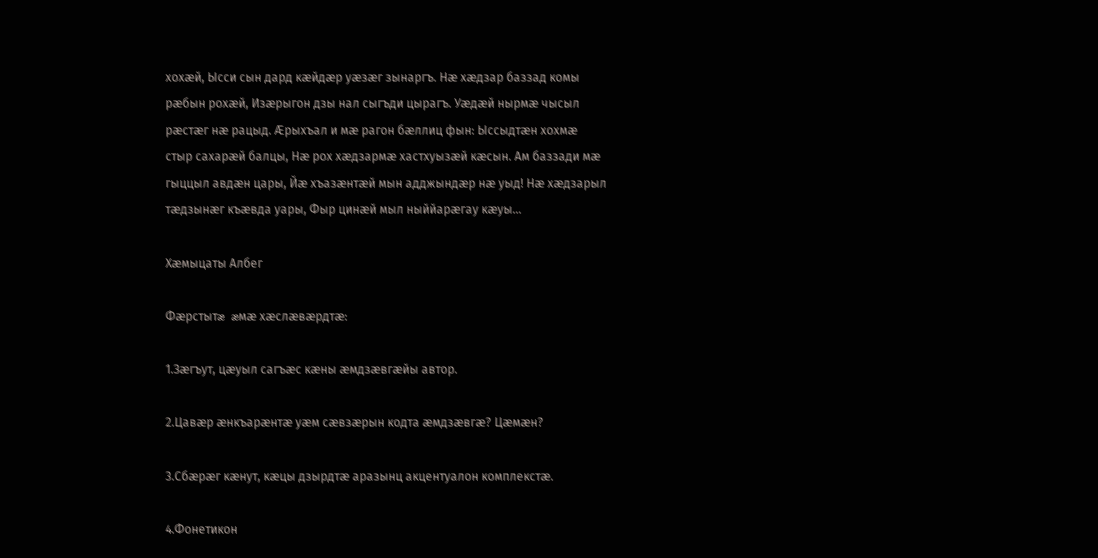хохæй, Ысси сын дард кæйдæр уæзæг зынаргъ. Нæ хæдзар баззад комы рæбын рохæй, Изæрыгон дзы нал сыгъди цырагъ. Уæдæй нырмæ чысыл рæстæг нæ рацыд. Æрыхъал и мæ рагон бæллиц фын: Ыссыдтæн хохмæ стыр сахарæй балцы, Нæ рох хæдзармæ хастхуызæй кæсын. Ам баззади мæ гыццыл авдæн цары, Йæ хъазæнтæй мын адджындæр нæ уыд! Нæ хæдзарыл тæдзынæг къæвда уары, Фыр цинæй мыл ныййарæгау кæуы...

Хæмыцаты Албег

Фæрстытæ æмæ хæслæвæрдтæ:

1.Зæгъут, цæуыл сагъæс кæны æмдзæвгæйы автор.

2.Цавæр æнкъарæнтæ уæм сæвзæрын кодта æмдзæвгæ? Цæмæн?

3.Сбæрæг кæнут, кæцы дзырдтæ аразынц акцентуалон комплекстæ.

4.Фонетикон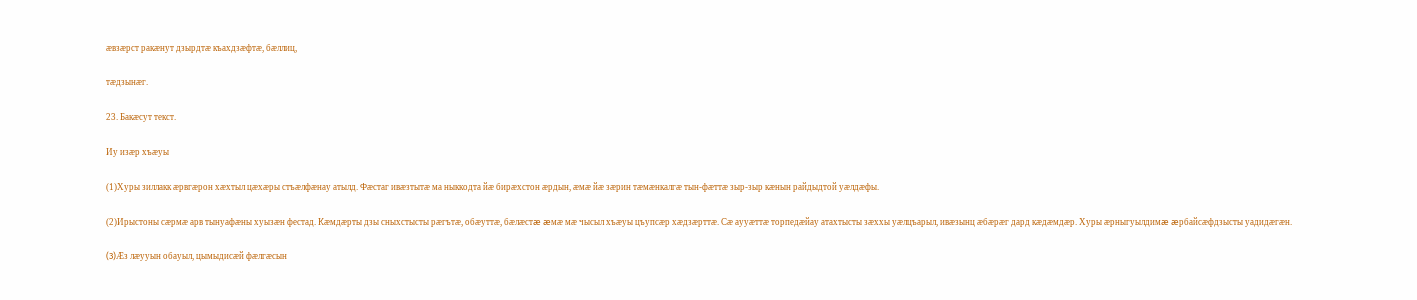æвзæрст ракæнут дзырдтæ къахдзæфтæ, бæллиц,

тæдзынæг.

23. Бакæсут текст.

Иу изæр хъæуы

(1)Хуры зиллакк æрвгæрон хæхтыл цæхæры стъæлфæнау атылд. Фæстаг ивæзтытæ ма ныккодта йæ бирæхстон æрдын, æмæ йæ зæрин тæмæнкалгæ тын-фæттæ зыр-зыр кæнын райдыдтой уæлдæфы.

(2)Ирыстоны сæрмæ арв тынуафæны хуызæн фестад. Кæмдæрты дзы сныхстысты рæгътæ, обæуттæ, бæлæстæ æмæ мæ чысыл хъæуы цъупсæр хæдзæрттæ. Сæ аууæттæ торпедæйау атахтысты зæххы уæлцъарыл, ивæзынц æбæрæг дард кæдæмдæр. Хуры æрныгуылдимæ æрбайсæфдзысты уадидæгæн.

(3)Æз лæууын обауыл, цымыдисæй фæлгæсын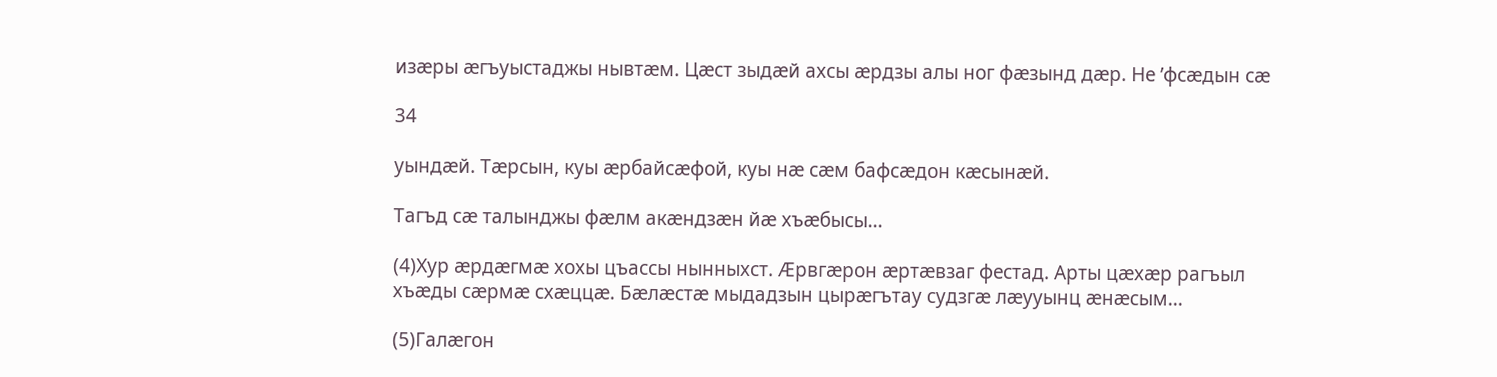изæры æгъуыстаджы нывтæм. Цæст зыдæй ахсы æрдзы алы ног фæзынд дæр. Не ’фсæдын сæ

34

уындæй. Тæрсын, куы æрбайсæфой, куы нæ сæм бафсæдон кæсынæй.

Тагъд сæ талынджы фæлм акæндзæн йæ хъæбысы...

(4)Хур æрдæгмæ хохы цъассы нынныхст. Æрвгæрон æртæвзаг фестад. Арты цæхæр рагъыл хъæды сæрмæ схæццæ. Бæлæстæ мыдадзын цырæгътау судзгæ лæууынц æнæсым...

(5)Галæгон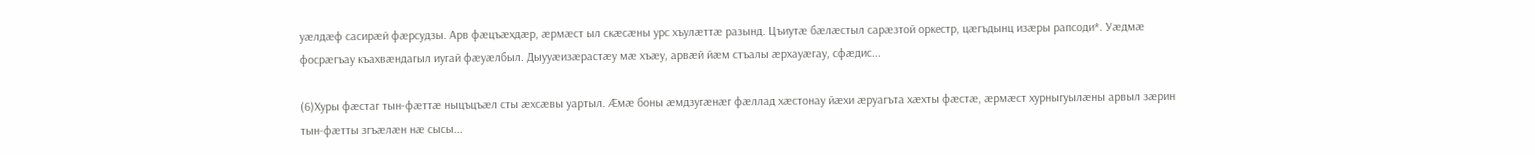уæлдæф сасирæй фæрсудзы. Арв фæцъæхдæр, æрмæст ыл скæсæны урс хъулæттæ разынд. Цъиутæ бæлæстыл сарæзтой оркестр, цæгъдынц изæры рапсоди*. Уæдмæ фосрæгъау къахвæндагыл иугай фæуæлбыл. Дыууæизæрастæу мæ хъæу, арвæй йæм стъалы æрхауæгау, сфæдис...

(6)Хуры фæстаг тын-фæттæ ныцъцъæл сты æхсæвы уартыл. Æмæ боны æмдзугæнæг фæллад хæстонау йæхи æруагъта хæхты фæстæ, æрмæст хурныгуылæны арвыл зæрин тын-фæтты згъæлæн нæ сысы...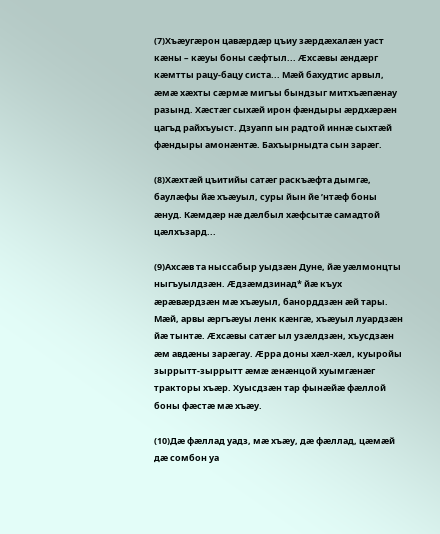(7)Хъæугæрон цавæрдæр цъиу зæрдæхалæн уаст кæны – кæуы боны сæфтыл... Æхсæвы æндæрг кæмтты рацу-бацу систа... Мæй бахудтис арвыл, æмæ хæхты сæрмæ мигъы бындзыг митхъæпæнау разынд. Хæстæг сыхæй ирон фæндыры æрдхæрæн цагъд райхъуыст. Дзуапп ын радтой иннæ сыхтæй фæндыры амонæнтæ. Бахъырныдта сын зарæг.

(8)Хæхтæй цъитийы сатæг раскъæфта дымгæ, баулæфы йæ хъæуыл, суры йын йе ’нтæф боны æнуд. Кæмдæр нæ дæлбыл хæфсытæ самадтой цæлхъзард...

(9)Ахсæв та ныссабыр уыдзæн Дуне, йæ уæлмонцты ныгъуылдзæн. Æдзæмдзинад* йæ къух æрæвæрдзæн мæ хъæуыл, банорддзæн æй тары. Мæй, арвы æргъæуы ленк кæнгæ, хъæуыл луардзæн йæ тынтæ. Æхсæвы сатæг ыл узæлдзæн, хъусдзæн æм авдæны зарæгау. Æрра доны хæл-хæл, куыройы зыррытт-зыррытт æмæ æнæнцой хуымгæнæг тракторы хъæр. Хуысдзæн тар фынæйæ фæллой боны фæстæ мæ хъæу.

(10)Дæ фæллад уадз, мæ хъæу, дæ фæллад, цæмæй дæ сомбон уа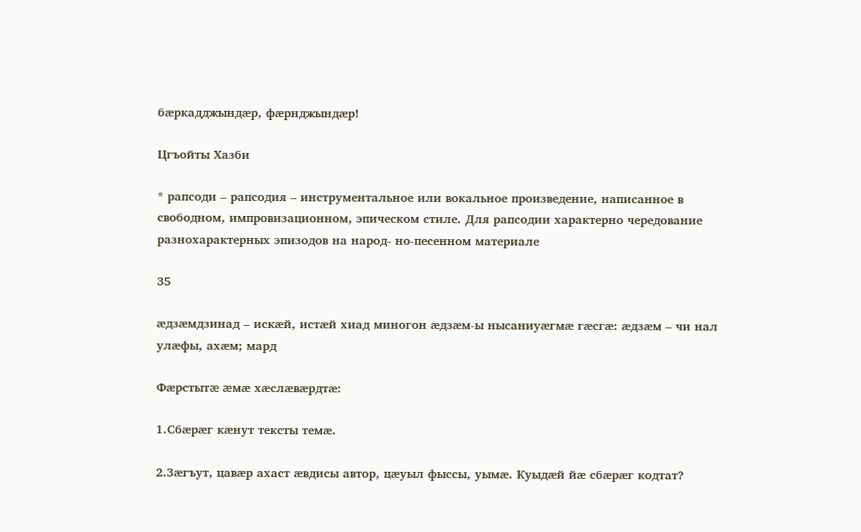бæркадджындæр, фæрнджындæр!

Цгъойты Хазби

* рапсоди – рапсодия – инструментальное или вокальное произведение, написанное в свободном, импровизационном, эпическом стиле. Для рапсодии характерно чередование разнохарактерных эпизодов на народ- но-песенном материале

35

æдзæмдзинад – искæй, истæй хиад миногон æдзæм-ы нысаниуæгмæ гæсгæ: æдзæм – чи нал улæфы, ахæм; мард

Фæрстытæ æмæ хæслæвæрдтæ:

1.Сбæрæг кæнут тексты темæ.

2.Зæгъут, цавæр ахаст æвдисы автор, цæуыл фыссы, уымæ. Куыдæй йæ сбæрæг кодтат?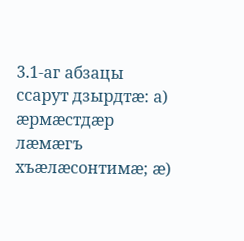3.1-аг абзацы ссарут дзырдтæ: а) æрмæстдæр лæмæгъ хъæлæсонтимæ; æ)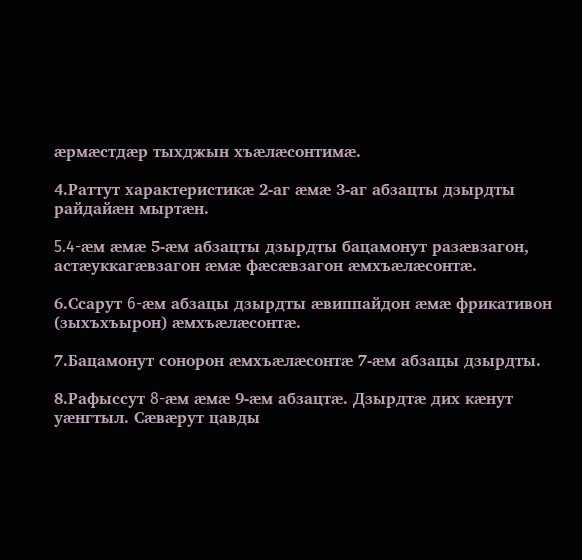æрмæстдæр тыхджын хъæлæсонтимæ.

4.Раттут характеристикæ 2-аг æмæ 3-аг абзацты дзырдты райдайæн мыртæн.

5.4-æм æмæ 5-æм абзацты дзырдты бацамонут разæвзагон, астæуккагæвзагон æмæ фæсæвзагон æмхъæлæсонтæ.

6.Ссарут 6-æм абзацы дзырдты æвиппайдон æмæ фрикативон (зыхъхъырон) æмхъæлæсонтæ.

7.Бацамонут сонорон æмхъæлæсонтæ 7-æм абзацы дзырдты.

8.Рафыссут 8-æм æмæ 9-æм абзацтæ. Дзырдтæ дих кæнут уæнгтыл. Сæвæрут цавды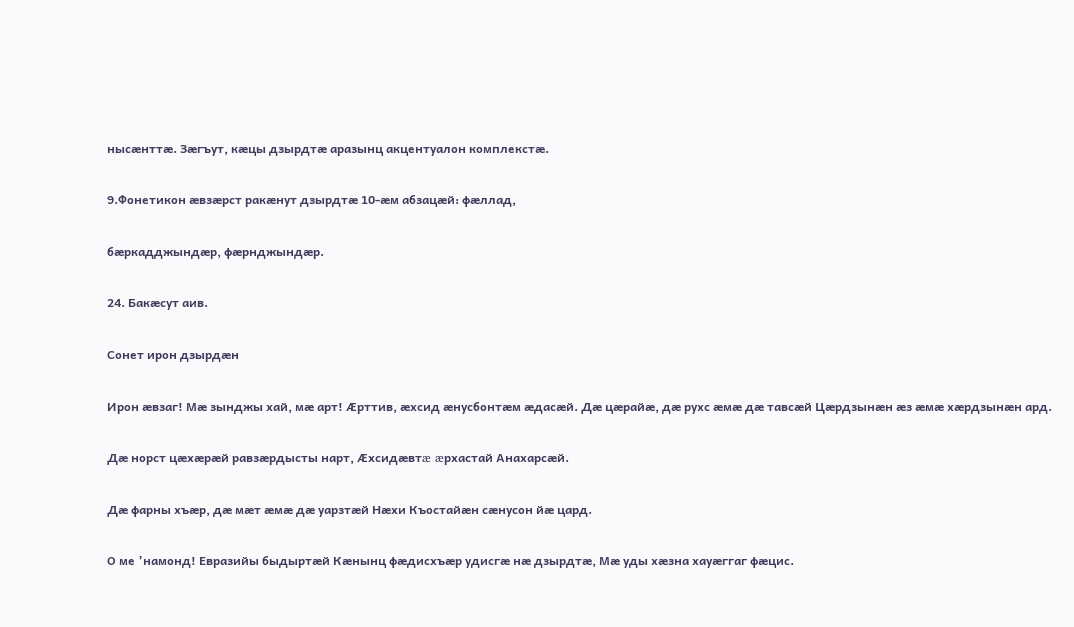нысæнттæ. Зæгъут, кæцы дзырдтæ аразынц акцентуалон комплекстæ.

9.Фонетикон æвзæрст ракæнут дзырдтæ 10-æм абзацæй: фæллад,

бæркадджындæр, фæрнджындæр.

24. Бакæсут аив.

Сонет ирон дзырдæн

Ирон æвзаг! Мæ зынджы хай, мæ арт! Æрттив, æхсид æнусбонтæм æдасæй. Дæ цæрайæ, дæ рухс æмæ дæ тавсæй Цæрдзынæн æз æмæ хæрдзынæн ард.

Дæ норст цæхæрæй равзæрдысты нарт, Æхсидæвтæ æрхастай Анахарсæй.

Дæ фарны хъæр, дæ мæт æмæ дæ уарзтæй Нæхи Къостайæн сæнусон йæ цард.

О ме ’намонд! Евразийы быдыртæй Кæнынц фæдисхъæр удисгæ нæ дзырдтæ, Мæ уды хæзна хауæггаг фæцис.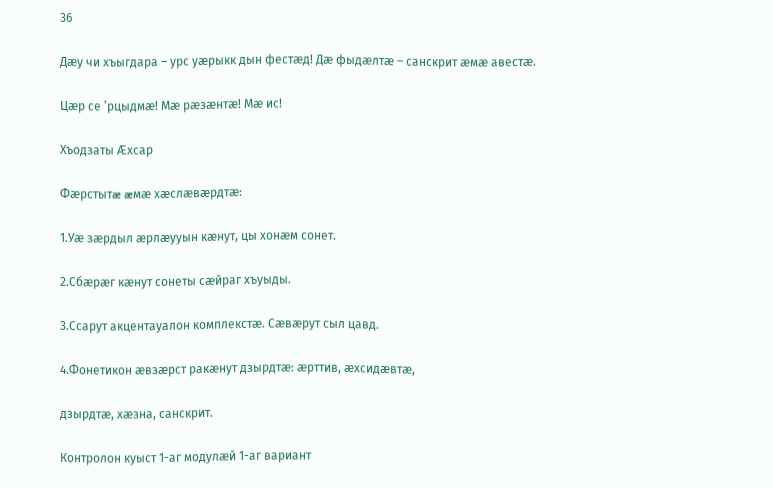36

Дæу чи хъыгдара – урс уæрыкк дын фестæд! Дæ фыдæлтæ – санскрит æмæ авестæ.

Цæр се ’рцыдмæ! Мæ рæзæнтæ! Мæ ис!

Хъодзаты Æхсар

Фæрстытæ æмæ хæслæвæрдтæ:

1.Уæ зæрдыл æрлæууын кæнут, цы хонæм сонет.

2.Сбæрæг кæнут сонеты сæйраг хъуыды.

3.Ссарут акцентауалон комплекстæ. Сæвæрут сыл цавд.

4.Фонетикон æвзæрст ракæнут дзырдтæ: æрттив, æхсидæвтæ,

дзырдтæ, хæзна, санскрит.

Контролон куыст 1-аг модулæй 1-аг вариант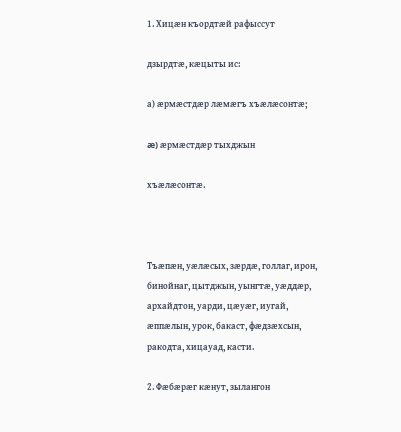1. Хицæн къордтæй рафыссут

дзырдтæ, кæцыты ис:

а) æрмæстдæр лæмæгъ хъæлæсонтæ;

æ) æрмæстдæр тыхджын

хъæлæсонтæ.



Тъæпæн, уæлæсых, зæрдæ, голлаг, ирон, бинойнаг, цытджын, уынгтæ, уæддæр, архайдтон, уарди, цæуæг, иугай, æппæлын, урок, бакаст, фæдзæхсын, ракодта, хицауад, касти.

2. Фæбæрæг кæнут, зылангон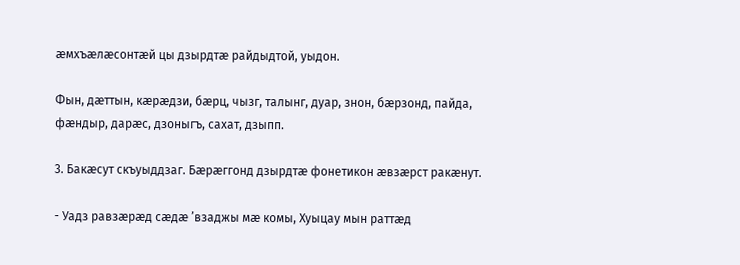æмхъæлæсонтæй цы дзырдтæ райдыдтой, уыдон.

Фын, дæттын, кæрæдзи, бæрц, чызг, талынг, дуар, знон, бæрзонд, пайда, фæндыр, дарæс, дзоныгъ, сахат, дзыпп.

3. Бакæсут скъуыддзаг. Бæрæггонд дзырдтæ фонетикон æвзæрст ракæнут.

- Уадз равзæрæд сæдæ ’взаджы мæ комы, Хуыцау мын раттæд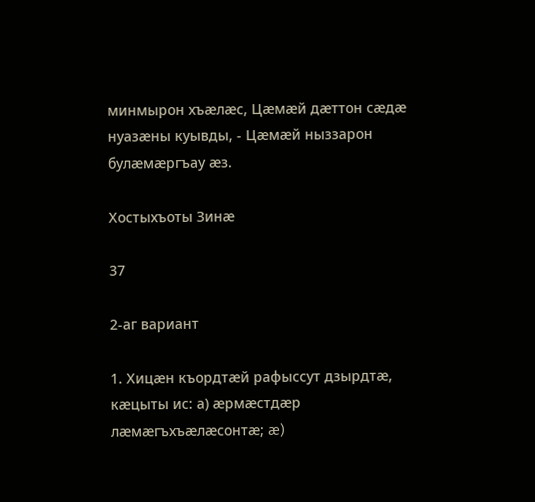минмырон хъæлæс, Цæмæй дæттон сæдæ нуазæны куывды, - Цæмæй ныззарон булæмæргъау æз.

Хостыхъоты Зинæ

37

2-аг вариант

1. Хицæн къордтæй рафыссут дзырдтæ, кæцыты ис: а) æрмæстдæр лæмæгъхъæлæсонтæ; æ)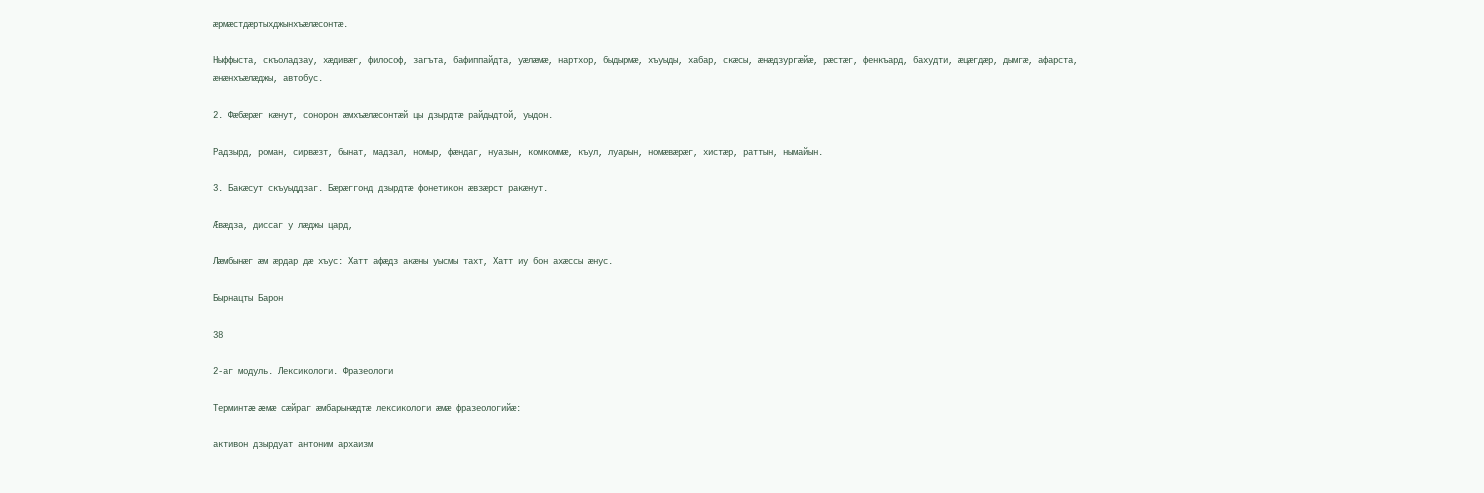æрмæстдæртыхджынхъæлæсонтæ.

Ныффыста, скъоладзау, хæдивæг, философ, загъта, бафиппайдта, уæлæмæ, нартхор, быдырмæ, хъуыды, хабар, скæсы, æнæдзургæйæ, рæстæг, фенкъард, бахудти, æцæгдæр, дымгæ, афарста, æнæнхъæлæджы, автобус.

2. Фæбæрæг кæнут, сонорон æмхъæлæсонтæй цы дзырдтæ райдыдтой, уыдон.

Радзырд, роман, сирвæзт, бынат, мадзал, номыр, фæндаг, нуазын, комкоммæ, къул, луарын, номæвæрæг, хистæр, раттын, нымайын.

3. Бакæсут скъуыддзаг. Бæрæггонд дзырдтæ фонетикон æвзæрст ракæнут.

Æвæдза, диссаг у лæджы цард,

Лæмбынæг æм æрдар дæ хъус: Хатт афæдз акæны уысмы тахт, Хатт иу бон ахæссы æнус.

Бырнацты Барон

38

2-аг модуль. Лексикологи. Фразеологи

Терминтæ æмæ сæйраг æмбарынæдтæ лексикологи æмæ фразеологийæ:

активон дзырдуат антоним архаизм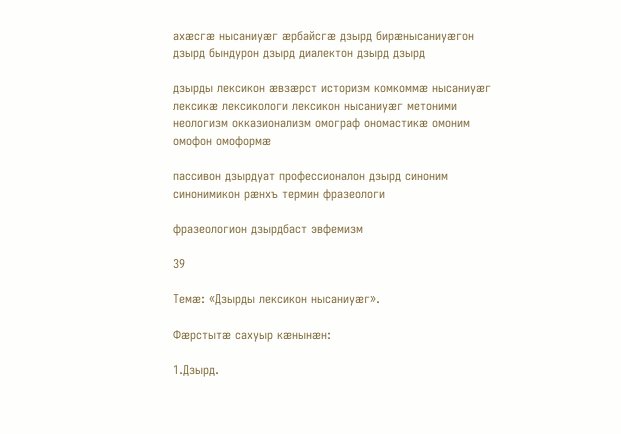ахæсгæ нысаниуæг æрбайсгæ дзырд бирæнысаниуæгон дзырд бындурон дзырд диалектон дзырд дзырд

дзырды лексикон æвзæрст историзм комкоммæ нысаниуæг лексикæ лексикологи лексикон нысаниуæг метоними неологизм окказионализм омограф ономастикæ омоним омофон омоформæ

пассивон дзырдуат профессионалон дзырд синоним синонимикон рæнхъ термин фразеологи

фразеологион дзырдбаст эвфемизм

39

Темæ: «Дзырды лексикон нысаниуæг».

Фæрстытæ сахуыр кæнынæн:

1.Дзырд.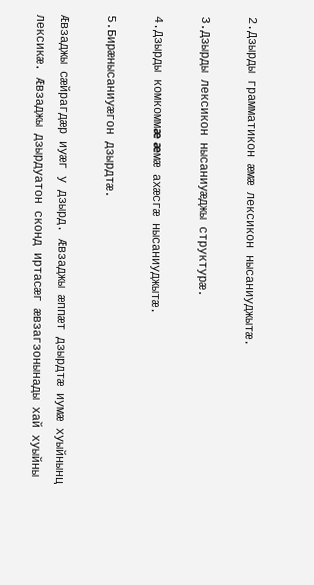2.Дзырды грамматикон æмæ лексикон нысаниуджытæ.

3.Дзырды лексикон нысаниуæджы структурæ.

4.Дзырды комкоммæ æмæ ахæсгæ нысаниуджытæ.

5.Бирæнысаниуæгон дзырдтæ.

Æвзаджы сæйрагдæр иуæг у дзырд. Æвзаджы æппæт дзырдтæ иумæ хуыйнынц лексикæ. Æвзаджы дзырдуатон сконд иртасæг æвзагзонынады хай хуыйны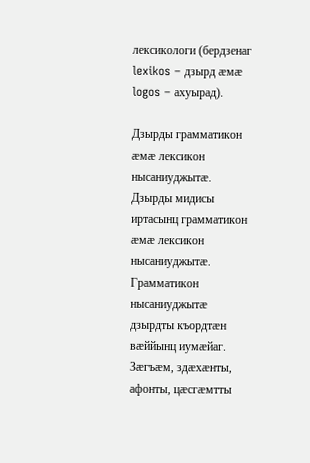лексикологи (бердзенаг lexikos – дзырд æмæ logos – ахуырад).

Дзырды грамматикон æмæ лексикон нысаниуджытæ. Дзырды мидисы иртасынц грамматикон æмæ лексикон нысаниуджытæ. Грамматикон нысаниуджытæ дзырдты къордтæн вæййынц иумæйаг. Зæгъæм, здæхæнты, афонты, цæсгæмтты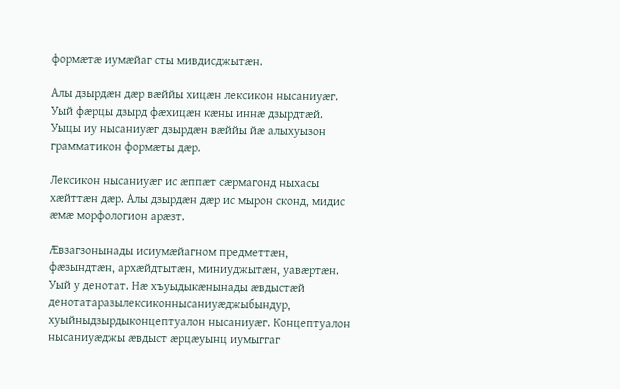формæтæ иумæйаг сты мивдисджытæн.

Алы дзырдæн дæр вæййы хицæн лексикон нысаниуæг. Уый фæрцы дзырд фæхицæн кæны иннæ дзырдтæй. Уыцы иу нысаниуæг дзырдæн вæййы йæ алыхуызон грамматикон формæты дæр.

Лексикон нысаниуæг ис æппæт сæрмагонд ныхасы хæйттæн дæр. Алы дзырдæн дæр ис мырон сконд, мидис æмæ морфологион арæзт.

Æвзагзонынады исиумæйагном предметтæн, фæзындтæн, архæйдтытæн, миниуджытæн, уавæртæн. Уый у денотат. Нæ хъуыдыкæнынады æвдыстæй денотатаразылексиконнысаниуæджыбындур, хуыйныдзырдыконцептуалон нысаниуæг. Концептуалон нысаниуæджы æвдыст æрцæуынц иумыггаг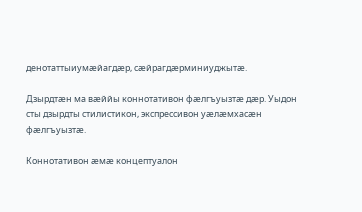денотаттыиумæйагдæр, сæйрагдæрминиуджытæ.

Дзырдтæн ма вæййы коннотативон фæлгъуызтæ дæр. Уыдон сты дзырдты стилистикон, экспрессивон уæлæмхасæн фæлгъуызтæ.

Коннотативон æмæ концептуалон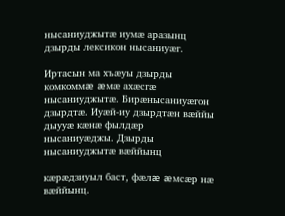нысаниуджытæ иумæ аразынц дзырды лексикон нысаниуæг.

Иртасын ма хъæуы дзырды комкоммæ æмæ ахæсгæ нысаниуджытæ. Бирæнысаниуæгон дзырдтæ. Иуæй-иу дзырдтæн вæййы дыууæ кæнæ фылдæр нысаниуæджы. Дзырды нысаниуджытæ вæййынц

кæрæдзиуыл баст, фæлæ æмсæр нæ вæййынц.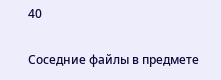40

Соседние файлы в предмете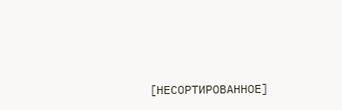[НЕСОРТИРОВАННОЕ]